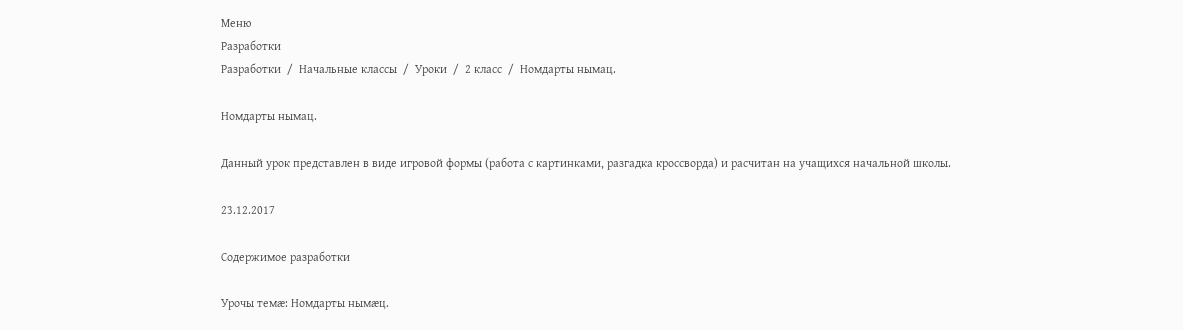Меню
Разработки
Разработки  /  Начальные классы  /  Уроки  /  2 класс  /  Номдарты нымац.

Номдарты нымац.

Данный урок представлен в виде игровой формы (работа с картинками, разгадка кроссворда) и расчитан на учащихся начальной школы.

23.12.2017

Содержимое разработки

Урочы темæ: Номдарты нымæц.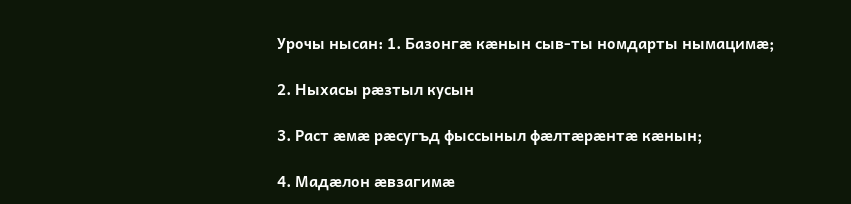Урочы нысан: 1. Базонгæ кæнын сыв-ты номдарты нымацимæ;

2. Ныхасы рæзтыл кусын

3. Раст æмæ рæсугъд фыссыныл фæлтæрæнтæ кæнын;

4. Мадæлон æвзагимæ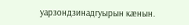уарзондзинадгуырын кæнын.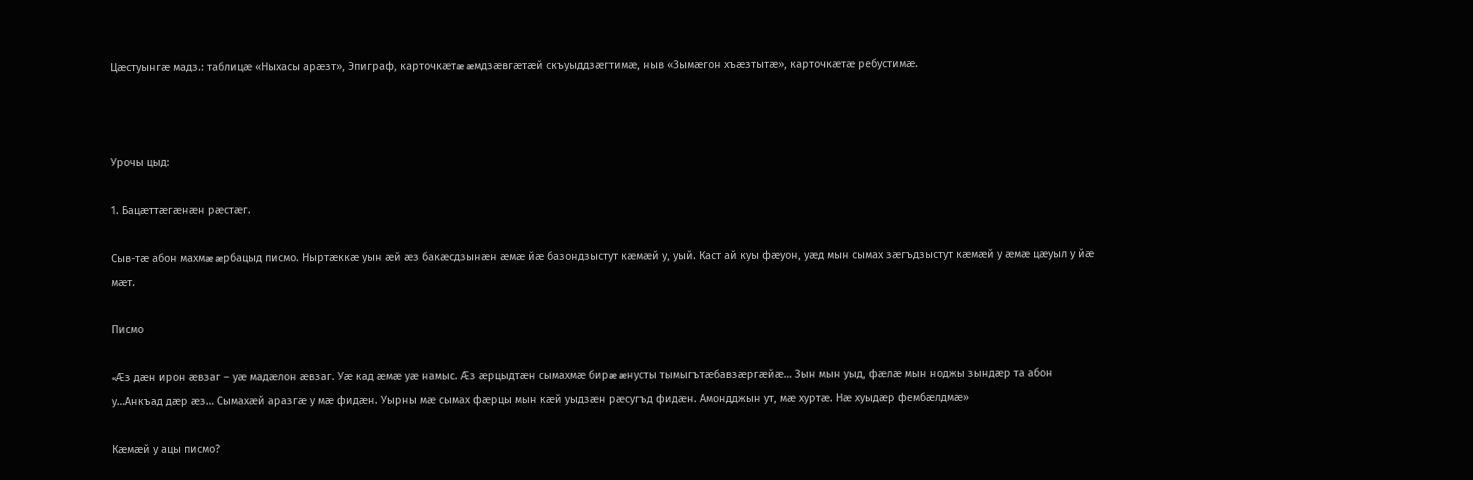Цæстуынгæ мадз.: таблицæ «Ныхасы арæзт», Эпиграф, карточкæтæ æмдзæвгæтæй скъуыддзæгтимæ, ныв «Зымæгон хъæзтытæ», карточкæтæ ребустимæ.



Урочы цыд:

1. Бацæттæгæнæн рæстæг.

Сыв-тæ абон махмæ æрбацыд писмо. Ныртæккæ уын æй æз бакæсдзынæн æмæ йæ базондзыстут кæмæй у, уый. Каст ай куы фæуон, уæд мын сымах зæгъдзыстут кæмæй у æмæ цæуыл у йæ мæт.

Писмо

«Æз дæн ирон æвзаг – уæ мадæлон æвзаг. Уæ кад æмæ уæ намыс. Æз æрцыдтæн сымахмæ бирæ æнусты тымыгътæбавзæргæйæ… Зын мын уыд, фæлæ мын ноджы зындæр та абон у…Анкъад дæр æз… Сымахæй аразгæ у мæ фидæн. Уырны мæ сымах фæрцы мын кæй уыдзæн рæсугъд фидæн. Амондджын ут, мæ хуртæ. Нæ хуыдæр фембæлдмæ»

Кæмæй у ацы писмо?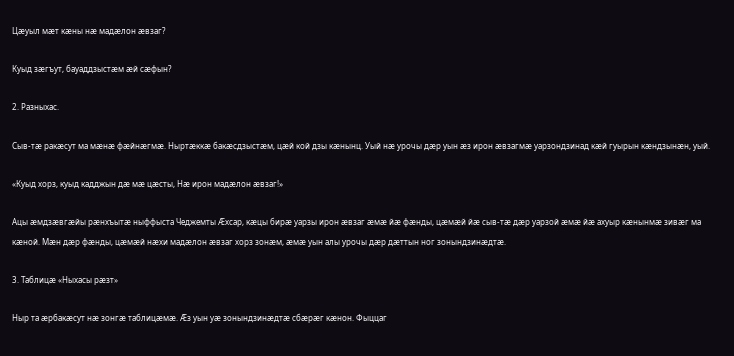Цæуыл мæт кæны нæ мадæлон æвзаг?

Куыд зæгъут, бауаддзыстæм æй сæфын?

2. Разныхас.

Сыв-тæ ракæсут ма мæнæ фæйнæгмæ. Ныртæккæ бакæсдзыстæм, цæй кой дзы кæнынц. Уый нæ урочы дæр уын æз ирон æвзагмæ уарзондзинад кæй гуырын кæндзынæн, уый.

«Куыд хорз, куыд кадджын дæ мæ цæсты, Нæ ирон мадæлон æвзаг!»

Ацы æмдзæвгæйы рæнхъытæ ныффыста Чеджемты Æхсар, кæцы бирæ уарзы ирон æвзаг æмæ йæ фæнды, цæмæй йæ сыв-тæ дæр уарзой æмæ йæ ахуыр кæнынмæ зивæг ма кæной. Мæн дæр фæнды, цæмæй нæхи мадæлон æвзаг хорз зонæм, æмæ уын алы урочы дæр дæттын ног зонындзинæдтæ.

3. Таблицæ «Ныхасы рæзт»

Ныр та æрбакæсут нæ зонгæ таблицæмæ. Æз уын уæ зонындзинæдтæ сбæрæг кæнон. Фыццаг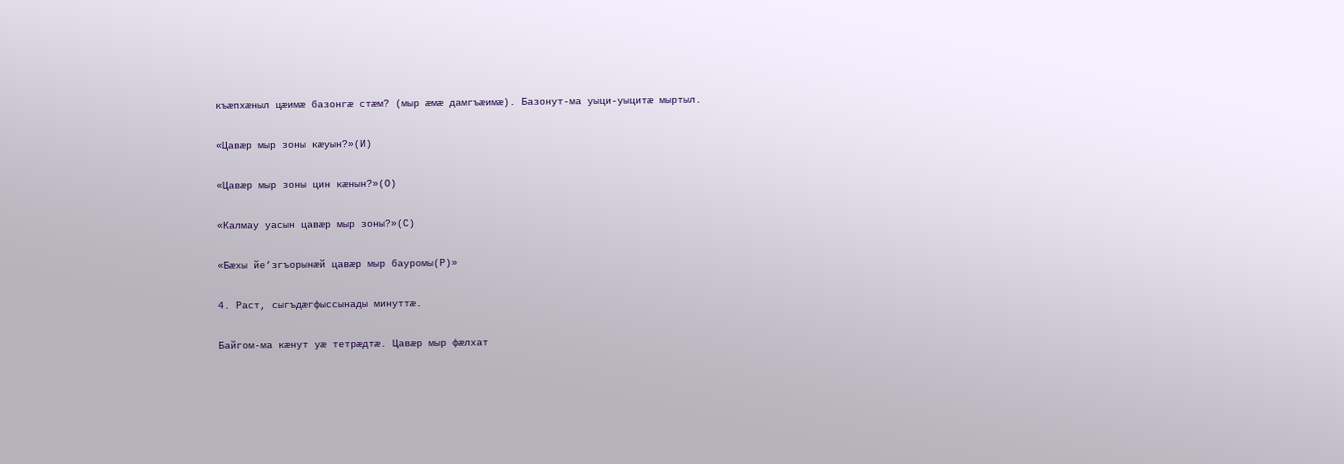къæпхæныл цæимæ базонгæ стæм? (мыр æмæ дамгъæимæ). Базонут-ма уыци-уыцитæ мыртыл.

«Цавæр мыр зоны кæуын?»(И)

«Цавæр мыр зоны цин кæнын?»(О)

«Калмау уасын цавæр мыр зоны?»(С)

«Бæхы йе’згъорынæй цавæр мыр бауромы(Р)»

4. Раст, сыгъдæгфыссынады минуттæ.

Байгом-ма кæнут уæ тетрæдтæ. Цавæр мыр фæлхат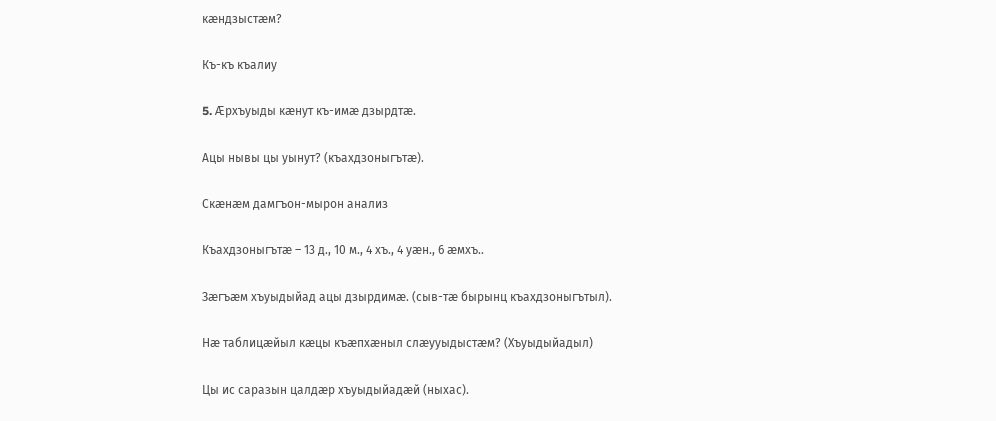кæндзыстæм?

Къ-къ къалиу

5. Æрхъуыды кæнут къ-имæ дзырдтæ.

Ацы нывы цы уынут? (къахдзоныгътæ).

Скæнæм дамгъон-мырон анализ

Къахдзоныгътæ – 13 д., 10 м., 4 хъ., 4 уæн., 6 æмхъ..

Зæгъæм хъуыдыйад ацы дзырдимæ. (сыв-тæ бырынц къахдзоныгътыл).

Нæ таблицæйыл кæцы къæпхæныл слæууыдыстæм? (Хъуыдыйадыл)

Цы ис саразын цалдæр хъуыдыйадæй (ныхас).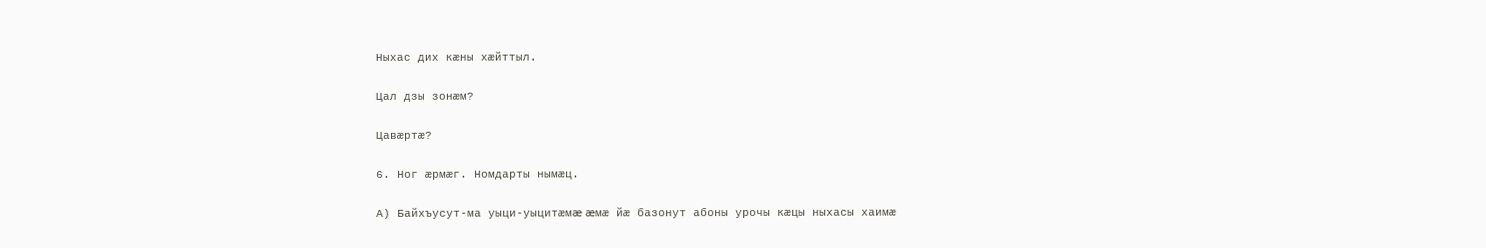Ныхас дих кæны хæйттыл.

Цал дзы зонæм?

Цавæртæ?

6. Ног æрмæг. Номдарты нымæц.

А) Байхъусут-ма уыци-уыцитæмæ æмæ йæ базонут абоны урочы кæцы ныхасы хаимæ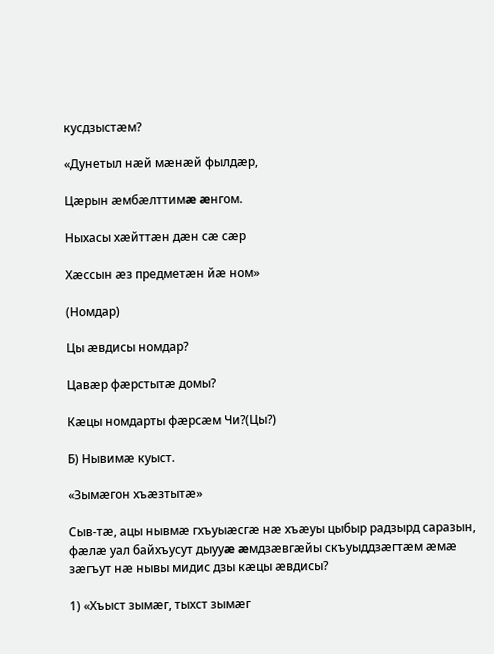кусдзыстæм?

«Дунетыл нæй мæнæй фылдæр,

Цæрын æмбæлттимæ æнгом.

Ныхасы хæйттæн дæн сæ сæр

Хæссын æз предметæн йæ ном»

(Номдар)

Цы æвдисы номдар?

Цавæр фæрстытæ домы?

Кæцы номдарты фæрсæм Чи?(Цы?)

Б) Нывимæ куыст.

«Зымæгон хъæзтытæ»

Сыв-тæ, ацы нывмæ гхъуыæсгæ нæ хъæуы цыбыр радзырд саразын, фæлæ уал байхъусут дыууæ æмдзæвгæйы скъуыддзæгтæм æмæ зæгъут нæ нывы мидис дзы кæцы æвдисы?

1) «Хъыст зымæг, тыхст зымæг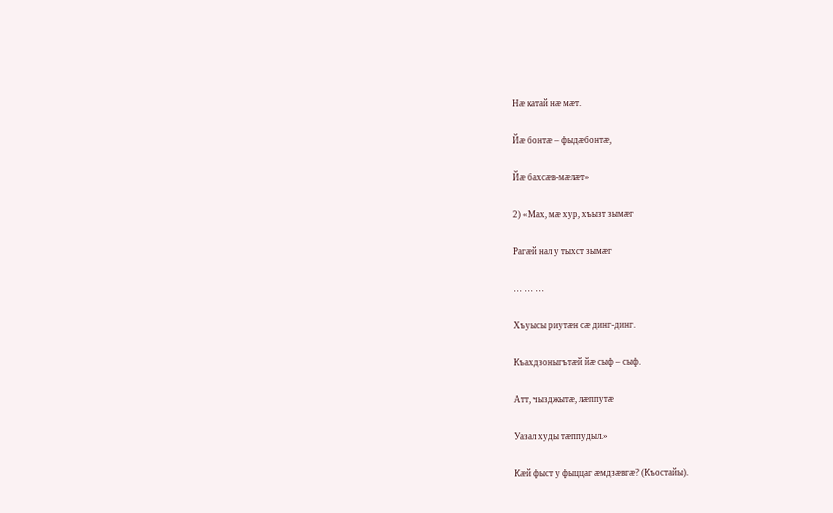Нæ катай нæ мæт.

Йæ бонтæ – фыдæбонтæ,

Йæ бахсæв-мæлæт»

2) «Мах, мæ хур, хъызт зымæг

Рагæй нал у тыхст зымæг

… … …

Хъуысы риутæн сæ динг-динг.

Къахдзоныгътæй йæ сыф – сыф.

Атт, чызджытæ, лæппутæ

Уазал худы тæппудыл.»

Кæй фыст у фыццаг æмдзæвгæ? (Къостайы).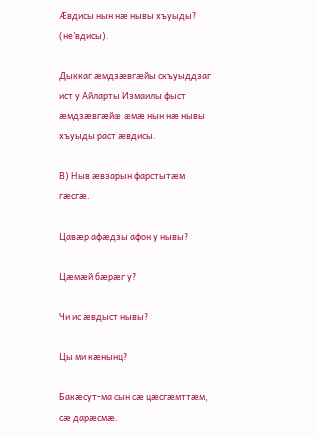Æвдисы нын нæ нывы хъуыды? (не’вдисы).

Дыккаг æмдзæвгæйы скъуыддзаг ист у Айларты Измаилы фыст æмдзæвгæйæ æмæ нын нæ нывы хъуыды раст æвдисы.

В) Ныв æвзарын фарстытæм гæсгæ.

Цавæр афæдзы афон у нывы?

Цæмæй бæрæг у?

Чи ис æвдыст нывы?

Цы ми кæнынц?

Бакæсут-ма сын сæ цæсгæмттæм, сæ дарæсмæ.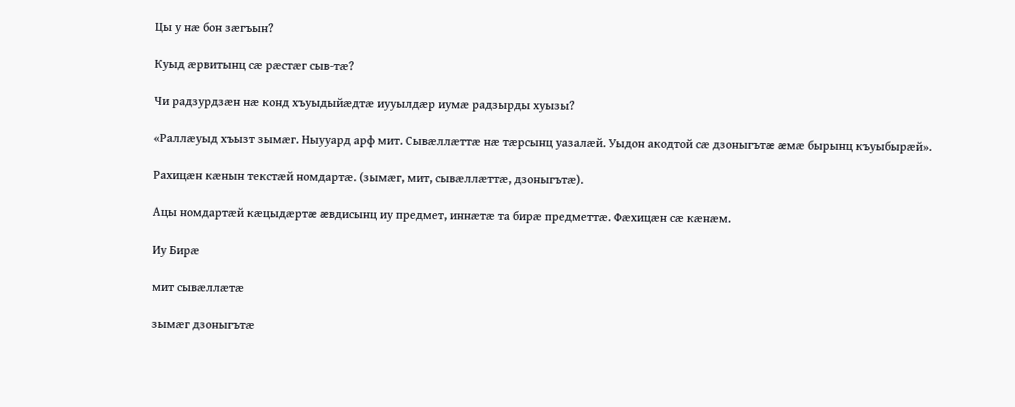Цы у нæ бон зæгъын?

Куыд æрвитынц сæ рæстæг сыв-тæ?

Чи радзурдзæн нæ конд хъуыдыйæдтæ иууылдæр иумæ радзырды хуызы?

«Раллæуыд хъызт зымæг. Ныууард арф мит. Сывæллæттæ нæ тæрсынц уазалæй. Уыдон акодтой сæ дзоныгътæ æмæ бырынц къуыбырæй».

Рахицæн кæнын текстæй номдартæ. (зымæг, мит, сывæллæттæ, дзоныгътæ).

Ацы номдартæй кæцыдæртæ æвдисынц иу предмет, иннæтæ та бирæ предметтæ. Фæхицæн сæ кæнæм.

Иу Бирæ

мит сывæллæтæ

зымæг дзоныгътæ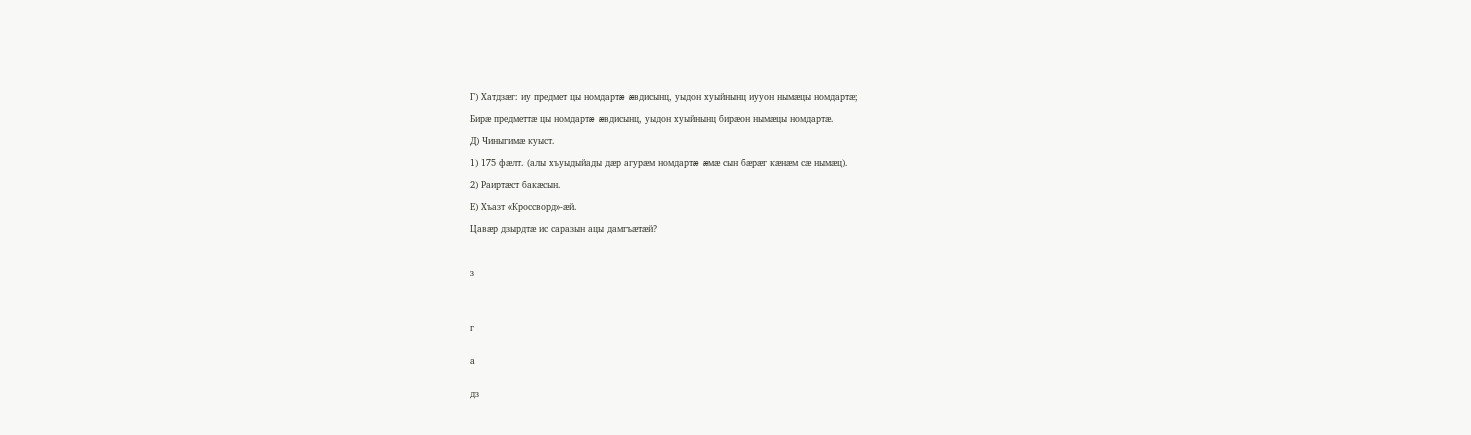Г) Хатдзæг: иу предмет цы номдартæ æвдисынц, уыдон хуыйнынц иууон нымæцы номдартæ;

Бирæ предметтæ цы номдартæ æвдисынц, уыдон хуыйнынц бирæон нымæцы номдартæ.

Д) Чиныгимæ куыст.

1) 175 фæлт. (алы хъуыдыйады дæр агурæм номдартæ æмæ сын бæрæг кæнæм сæ нымæц).

2) Раиртæст бакæсын.

Е) Хъазт «Кроссворд»-æй.

Цавæр дзырдтæ ис саразын ацы дамгъæтæй?



з




г


а


дз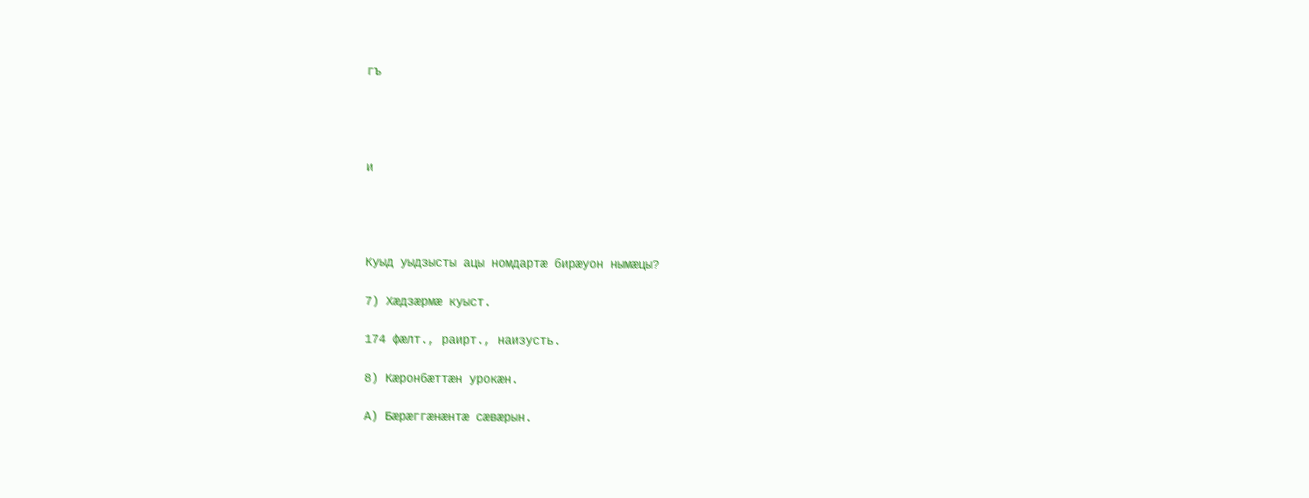гъ




и




Куыд уыдзысты ацы номдартæ бирæуон нымæцы?

7) Хæдзæрмæ куыст.

174 фæлт., раирт., наизусть.

8) Кæронбæттæн урокæн.

А) Бæрæггæнæнтæ сæвæрын.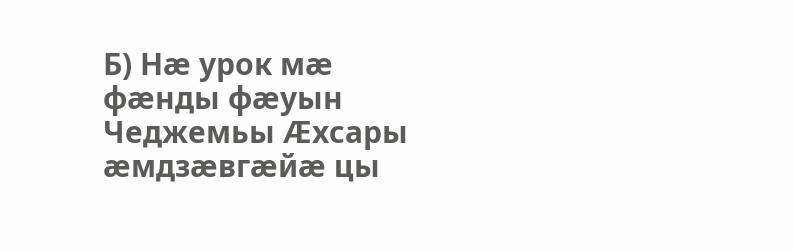Б) Нæ урок мæ фæнды фæуын Чеджемьы Æхсары æмдзæвгæйæ цы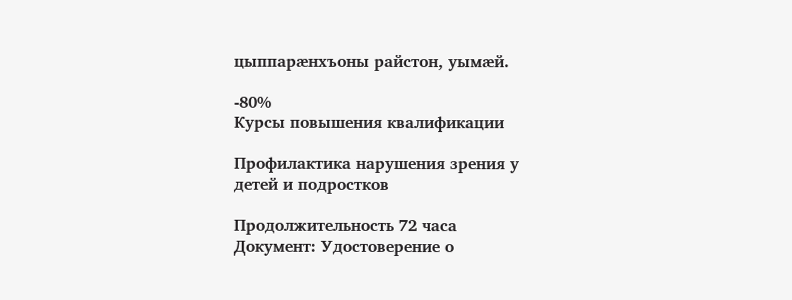цыппарæнхъоны райстон, уымæй.

-80%
Курсы повышения квалификации

Профилактика нарушения зрения у детей и подростков

Продолжительность 72 часа
Документ: Удостоверение о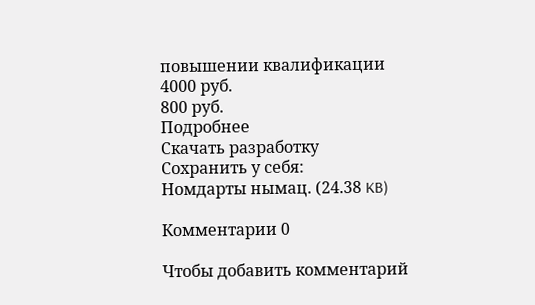повышении квалификации
4000 руб.
800 руб.
Подробнее
Скачать разработку
Сохранить у себя:
Номдарты нымац. (24.38 KB)

Комментарии 0

Чтобы добавить комментарий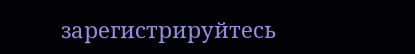зарегистрируйтесь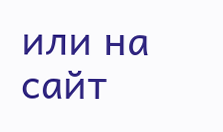или на сайт